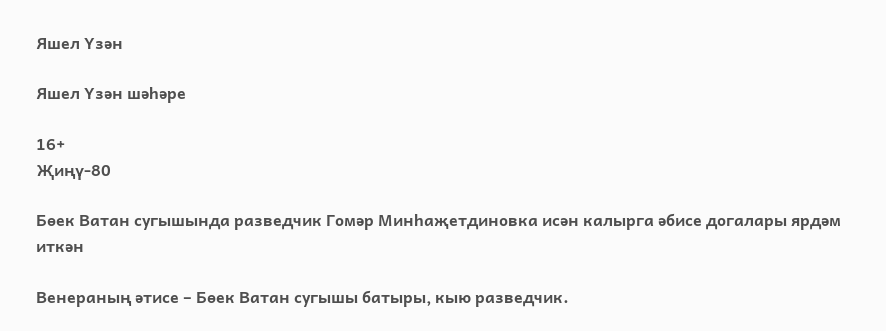Яшел Үзән

Яшел Үзән шәһәре

16+
Җиңү-80

Бөек Ватан сугышында разведчик Гомәр Минһаҗетдиновка исән калырга әбисе догалары ярдәм иткән

Венераның әтисе – Бөек Ватан сугышы батыры, кыю разведчик.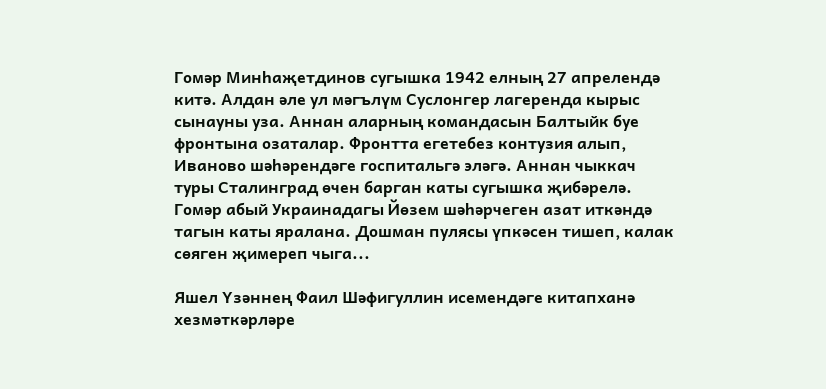Гомәр Минһаҗетдинов сугышка 1942 елның 27 апрелендә китә. Алдан әле ул мәгълүм Суслонгер лагеренда кырыс сынауны уза. Аннан аларның командасын Балтыйк буе фронтына озаталар. Фронтта егетебез контузия алып, Иваново шәһәрендәге госпитальгә эләгә. Аннан чыккач туры Сталинград өчен барган каты сугышка җибәрелә. Гомәр абый Украинадагы Йөзем шәһәрчеген азат иткәндә тагын каты яралана. Дошман пулясы үпкәсен тишеп, калак сөяген җимереп чыга...

Яшел Үзәннең Фаил Шәфигуллин исемендәге китапханә хезмәткәрләре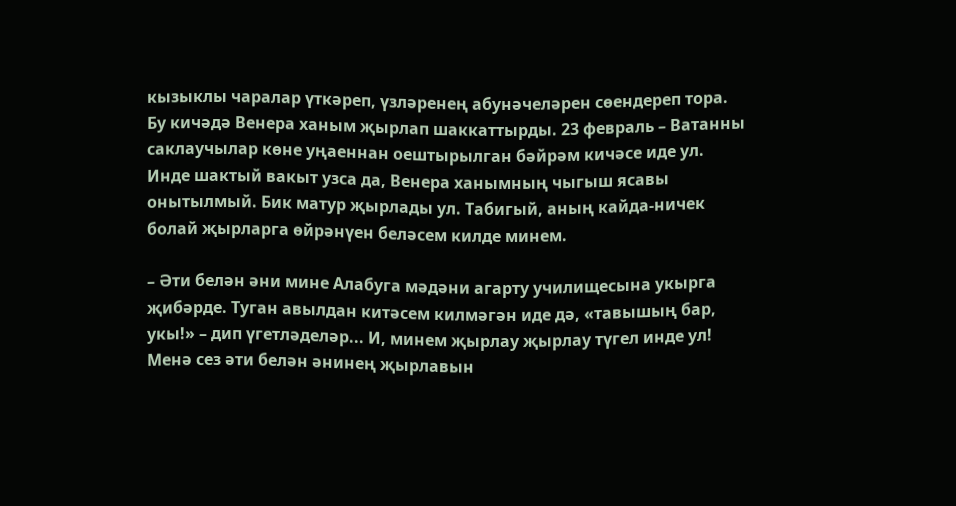кызыклы чаралар үткәреп, үзләренең абунәчеләрен сөендереп тора. Бу кичәдә Венера ханым җырлап шаккаттырды. 23 февраль – Ватанны саклаучылар көне уңаеннан оештырылган бәйрәм кичәсе иде ул. Инде шактый вакыт узса да, Венера ханымның чыгыш ясавы онытылмый. Бик матур җырлады ул. Табигый, аның кайда-ничек болай җырларга өйрәнүен беләсем килде минем.

– Әти белән әни мине Алабуга мәдәни агарту училищесына укырга җибәрде. Туган авылдан китәсем килмәгән иде дә, «тавышың бар, укы!» – дип үгетләделәр... И, минем җырлау җырлау түгел инде ул! Менә сез әти белән әнинең җырлавын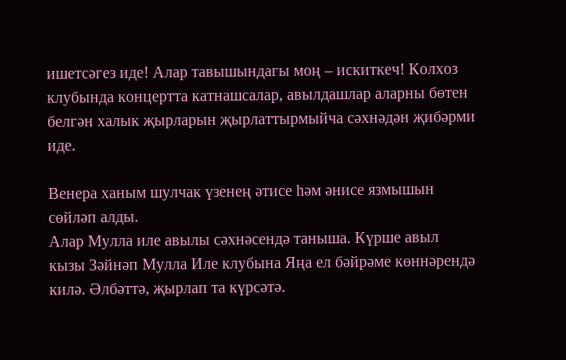ишетсәгез иде! Алар тавышындагы моң – искиткеч! Колхоз клубында концертта катнашсалар, авылдашлар аларны бөтен белгән халык җырларын җырлаттырмыйча сәхнәдән җибәрми иде.

Венера ханым шулчак үзенең әтисе һәм әнисе язмышын сөйләп алды.
Алар Мулла иле авылы сәхнәсендә таныша. Күрше авыл кызы Зәйнәп Мулла Иле клубына Яңа ел бәйрәме көннәрендә килә. Әлбәттә, җырлап та күрсәтә.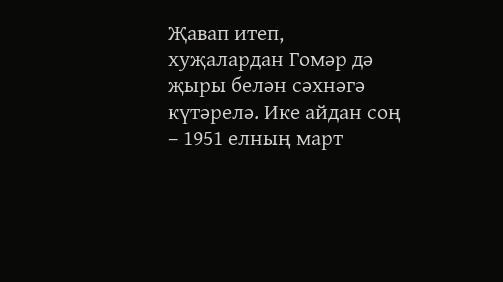Җавап итеп, хуҗалардан Гомәр дә җыры белән сәхнәгә күтәрелә. Ике айдан соң – 1951 елның март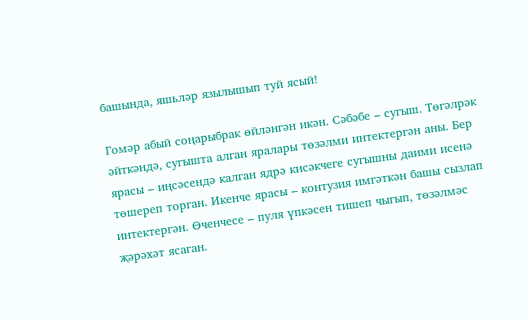башында, яшьләр язылышып туй ясый!

Гомәр абый соңарыбрак өйләнгән икән. Сәбәбе – сугыш. Төгәлрәк әйткәндә, сугышта алган яралары төзәлми интектергән аны. Бер ярасы – иңсәсендә калган ядрә кисәкчеге сугышны даими исенә төшереп торган. Икенче ярасы – контузия имгәткән башы сызлап интектергән. Өченчесе – пуля үпкәсен тишеп чыгып, төзәлмәс җәрәхәт ясаган.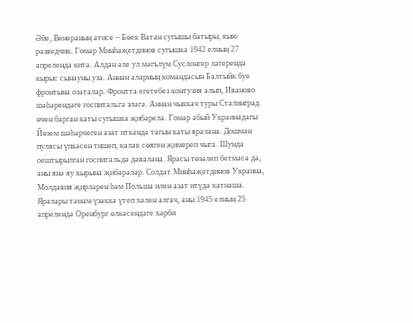Әйе, Венераның әтисе – Бөек Ватан сугышы батыры, кыю разведчик. Гомәр Минһаҗетдинов сугышка 1942 елның 27 апрелендә китә. Алдан әле ул мәгълүм Суслонгер лагеренда кырыс сынауны уза. Аннан аларның командасын Балтыйк буе фронтына озаталар. Фронтта егетебез контузия алып, Иваново шәһәрендәге госпитальгә эләгә. Аннан чыккач туры Сталинград өчен барган каты сугышка җибәрелә. Гомәр абый Украинадагы Йөзем шәһәрчеген азат иткәндә тагын каты яралана. Дошман пулясы үпкәсен тишеп, калак сөяген җимереп чыга. Шунда оештырылган госпитальдә дәвалана. Ярасы төзәлеп бетмәсә дә, аны янә яу кырына җибәрәләр. Солдат Минһаҗетдинов Украина, Молдавия җирләрен һәм Польша илен азат итүдә катнаша. Яралары тәмам үзәккә үтеп хәлен алгач, аны 1945 елның 25 апрелендә Оренбург өлкәсендәге хәрби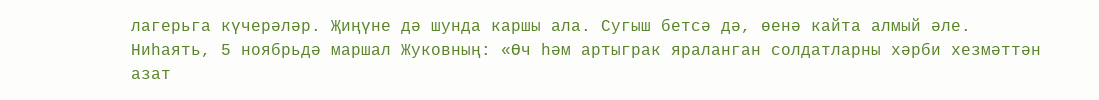лагерьга күчерәләр. Җиңүне дә шунда каршы ала. Сугыш бетсә дә, өенә кайта алмый әле. Ниһаять, 5 ноябрьдә маршал Жуковның: «Өч һәм артыграк яраланган солдатларны хәрби хезмәттән азат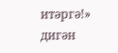итәргә!» дигән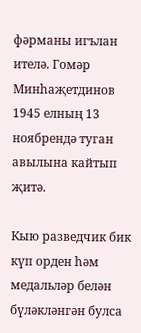фәрманы игълан ителә. Гомәр Минһаҗетдинов 1945 елның 13 ноябрендә туган авылына кайтып җитә.

Кыю разведчик бик күп орден һәм медальләр белән бүләкләнгән булса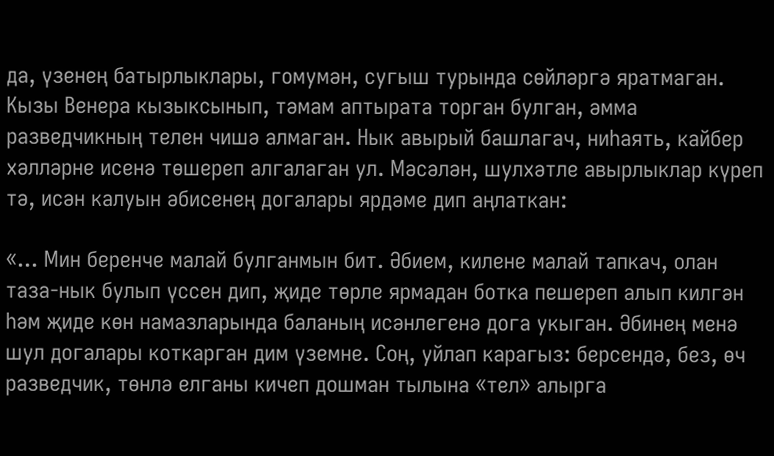да, үзенең батырлыклары, гомумән, сугыш турында сөйләргә яратмаган. Кызы Венера кызыксынып, тәмам аптырата торган булган, әмма разведчикның телен чишә алмаган. Нык авырый башлагач, ниһаять, кайбер хәлләрне исенә төшереп алгалаган ул. Мәсәлән, шулхәтле авырлыклар күреп тә, исән калуын әбисенең догалары ярдәме дип аңлаткан:

«... Мин беренче малай булганмын бит. Әбием, килене малай тапкач, олан таза-нык булып үссен дип, җиде төрле ярмадан ботка пешереп алып килгән һәм җиде көн намазларында баланың исәнлегенә дога укыган. Әбинең менә шул догалары коткарган дим үземне. Соң, уйлап карагыз: берсендә, без, өч разведчик, төнлә елганы кичеп дошман тылына «тел» алырга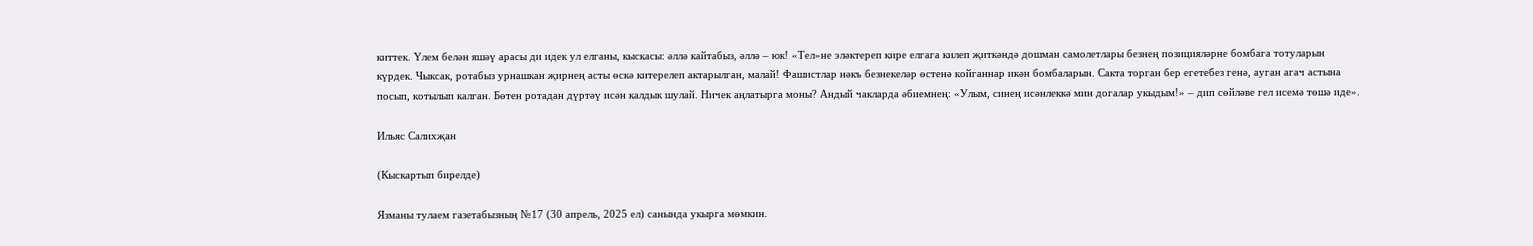киттек. Үлем белән яшәү арасы ди идек ул елганы, кыскасы: әллә кайтабыз, әллә – юк! «Тел»не эләктереп кире елгага килеп җиткәндә дошман самолетлары безнең позицияләрне бомбага тотуларын күрдек. Чыксак, ротабыз урнашкан җирнең асты өскә китерелеп актарылган, малай! Фашистлар нәкъ безнекеләр өстенә койганнар икән бомбаларын. Сакта торган бер егетебез генә, ауган агач астына посып, котылып калган. Бөтен ротадан дүртәү исән калдык шулай. Ничек аңлатырга моны? Андый чакларда әбиемнең: «Улым, синең исәнлеккә мин догалар укыдым!» – дип сөйләве гел исемә төшә иде».

Ильяс Салихҗан

(Кыскартып бирелде)

Язманы тулаем газетабызның №17 (30 апрель, 2025 ел) санында укырга мөмкин.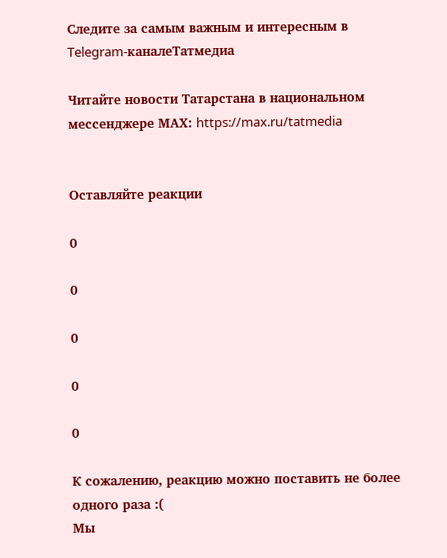Следите за самым важным и интересным в Telegram-каналеТатмедиа

Читайте новости Татарстана в национальном мессенджере MАХ: https://max.ru/tatmedia


Оставляйте реакции

0

0

0

0

0

К сожалению, реакцию можно поставить не более одного раза :(
Мы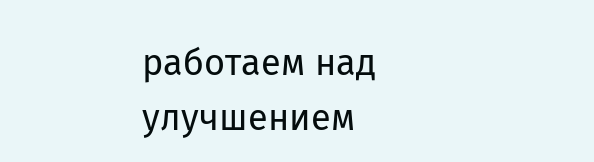работаем над улучшением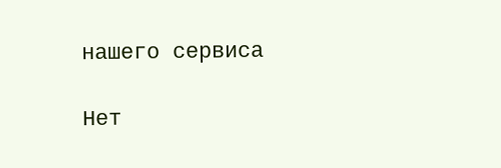нашего сервиса

Нет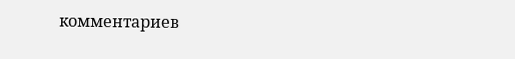комментариев